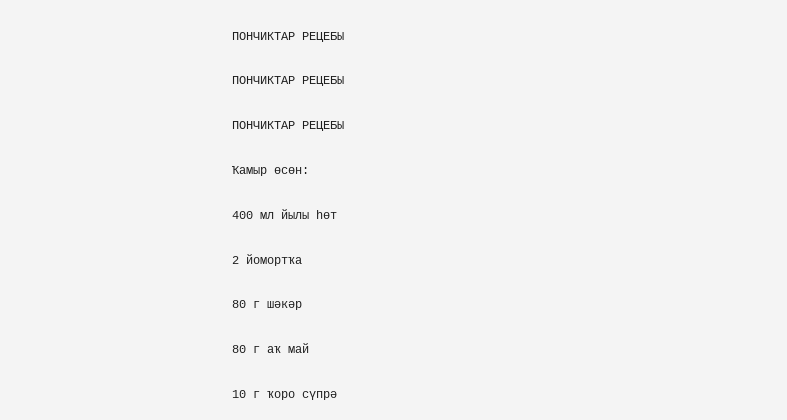ПОНЧИКТАР РЕЦЕБЫ

ПОНЧИКТАР РЕЦЕБЫ

ПОНЧИКТАР РЕЦЕБЫ

Ҡамыр өсөн:

400 мл йылы һөт

2 йомортҡа

80 г шәкәр

80 г аҡ май

10 г ҡоро сүпрә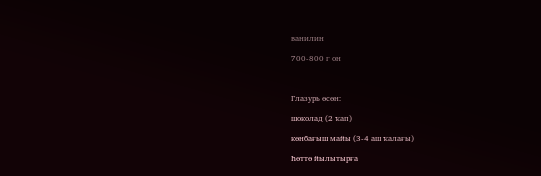ванилин

700-800 г он



Глазурь өсөн:

шоколад (2 ҡап)

көнбағыш майы (3-4 аш ҡалағы)

Һөттө йылытырға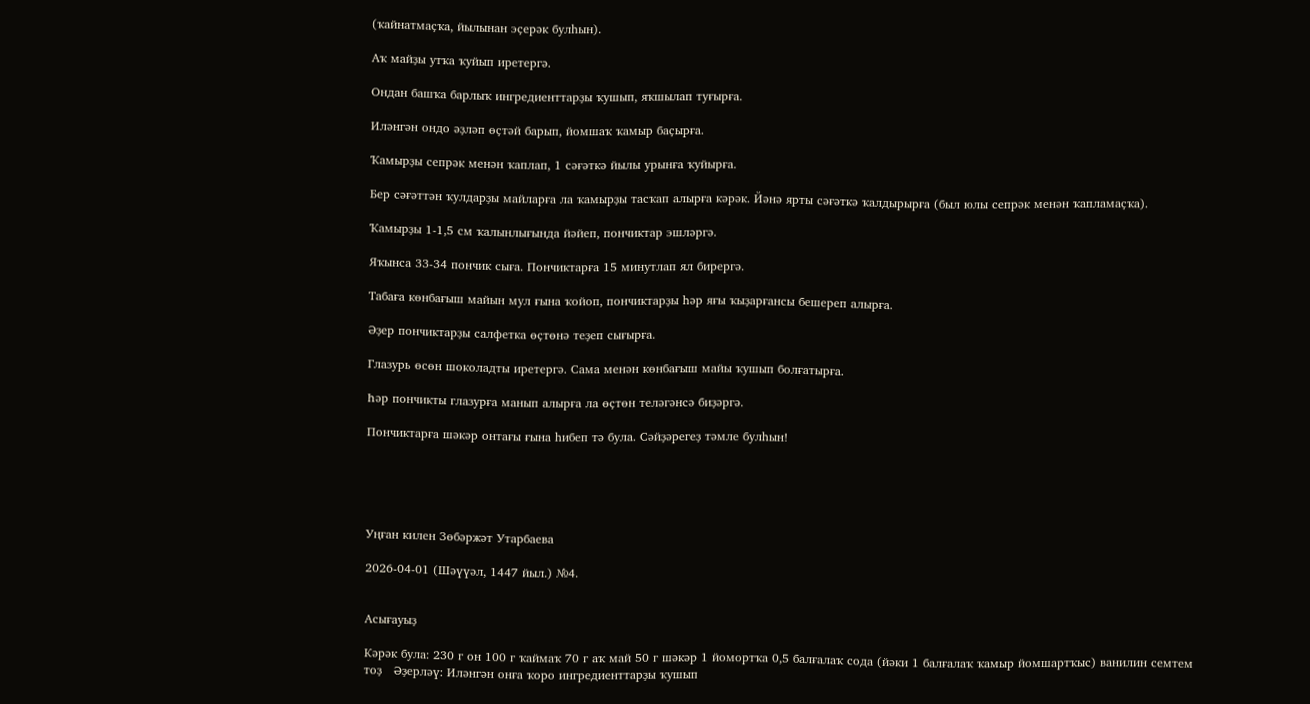(ҡайнатмаҫҡа, йылынан эҫерәк булһын).

Аҡ майҙы утҡа ҡуйып иретергә.

Ондан башҡа барлыҡ ингредиенттарҙы ҡушып, яҡшылап туғырға.

Иләнгән ондо әҙләп өҫтәй барып, йомшаҡ ҡамыр баҫырға.

Ҡамырҙы сепрәк менән ҡаплап, 1 сәғәткә йылы урынға ҡуйырға.

Бер сәғәттән ҡулдарҙы майларға ла ҡамырҙы тасҡап алырға кәрәк. Йәнә ярты сәғәткә ҡалдырырға (был юлы сепрәк менән ҡапламаҫҡа).

Ҡамырҙы 1-1,5 см ҡалынлығында йәйеп, пончиктар эшләргә.

Яҡынса 33-34 пончик сыға. Пончиктарға 15 минутлап ял бирергә.

Табаға көнбағыш майын мул ғына ҡойоп, пончиктарҙы һәр яғы ҡыҙарғансы бешереп алырға.

Әҙер пончиктарҙы салфетка өҫтөнә теҙеп сығырға.

Глазурь өсөн шоколадты иретергә. Сама менән көнбағыш майы ҡушып болғатырға.

Һәр пончикты глазурға манып алырға ла өҫтөн теләгәнсә биҙәргә.

Пончиктарға шәкәр онтағы ғына һибеп тә була. Сәйҙәрегеҙ тәмле булһын!





Уңған килен Зөбәржәт Утарбаева

2026-04-01 (Шәүүәл, 1447 йыл.) №4.


Асығауыҙ

Кәрәк була: 230 г он 100 г ҡаймаҡ 70 г аҡ май 50 г шәкәр 1 йомортҡа 0,5 балғалаҡ сода (йәки 1 балғалаҡ ҡамыр йомшартҡыс) ванилин семтем тоҙ   Әҙерләү: Иләнгән онға ҡоро ингредиенттарҙы ҡушып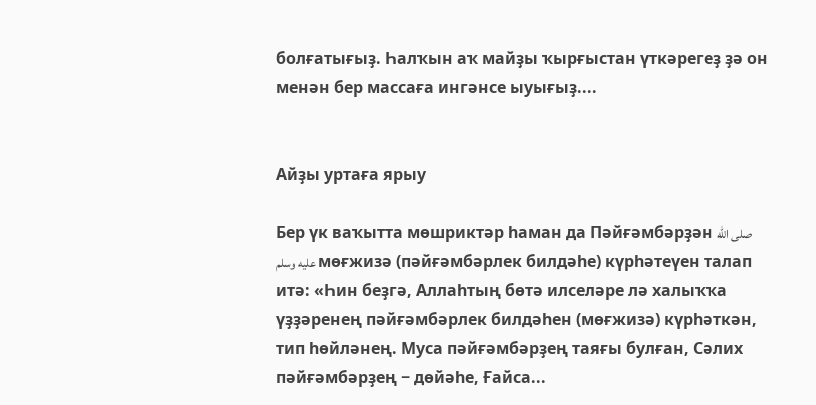болғатығыҙ. Һалҡын аҡ майҙы ҡырғыстан үткәрегеҙ ҙә он менән бер массаға ингәнсе ыуығыҙ....


Айҙы уртаға ярыу

Бер үк ваҡытта мөшриктәр һаман да Пәйғәмбәрҙән صلى الله عليه وسلم мөғжизә (пәйғәмбәрлек билдәһе) күрһәтеүен талап итә: «Һин беҙгә, Аллаһтың бөтә илселәре лә халыҡҡа үҙҙәренең пәйғәмбәрлек билдәһен (мөғжизә) күрһәткән, тип һөйләнең. Муса пәйғәмбәрҙең таяғы булған, Сәлих пәйғәмбәрҙең − дөйәһе, Ғайса...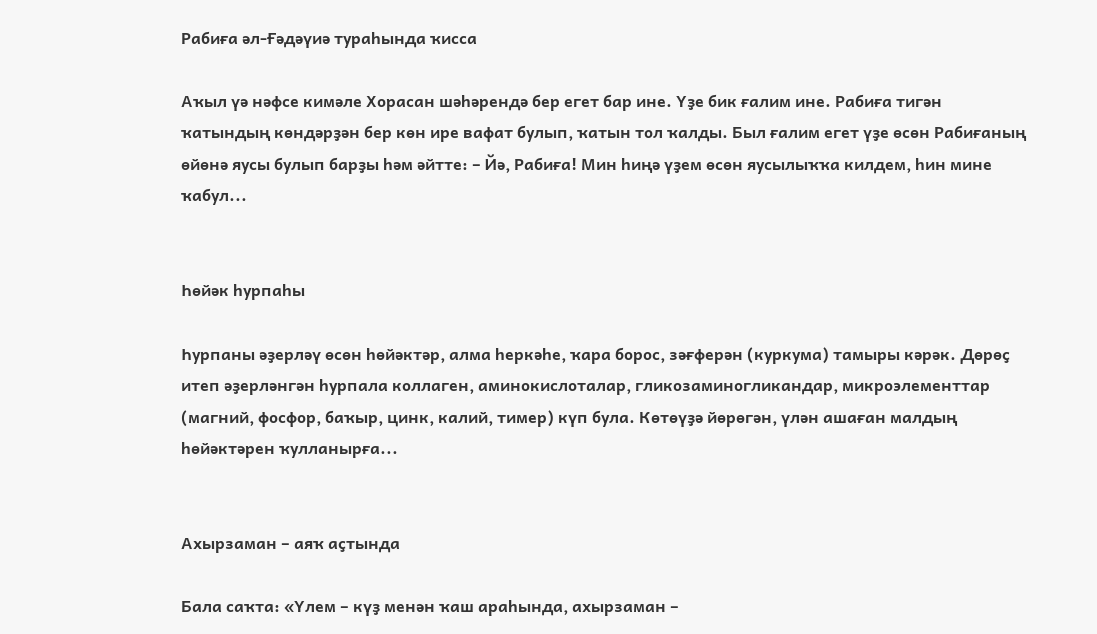Рабиға әл-Ғәдәүиә тураһында ҡисса

Аҡыл үә нәфсе кимәле Хорасан шәһәрендә бер егет бар ине. Үҙе бик ғалим ине. Рабиға тигән ҡатындың көндәрҙән бер көн ире вафат булып, ҡатын тол ҡалды. Был ғалим егет үҙе өсөн Рабиғаның өйөнә яусы булып барҙы һәм әйтте: – Йә, Рабиға! Мин һиңә үҙем өсөн яусылыҡҡа килдем, һин мине ҡабул...


Һөйәк һурпаһы

Һурпаны әҙерләү өсөн һөйәктәр, алма һеркәһе, ҡара борос, зәғферән (куркума) тамыры кәрәк. Дөрөҫ итеп әҙерләнгән һурпала коллаген, аминокислоталар, гликозаминогликандар, микроэлементтар (магний, фосфор, баҡыр, цинк, калий, тимер) күп була. Көтөүҙә йөрөгән, үлән ашаған малдың һөйәктәрен ҡулланырға...


Ахырзаман – аяҡ аҫтында

Бала саҡта: «Үлем – күҙ менән ҡаш араһында, ахырзаман –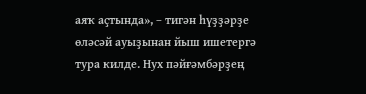аяҡ аҫтында», – тигән һүҙҙәрҙе өләсәй ауыҙынан йыш ишетергә тура килде. Нух пәйғәмбәрҙең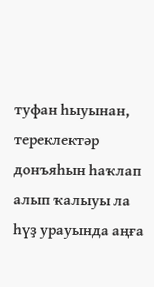туфан һыуынан, тереклектәр донъяһын һаҡлап алып ҡалыуы ла һүҙ урауында аңға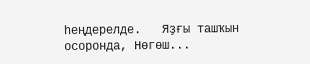һеңдерелде.   Яҙғы ташҡын осоронда, Нөгөш...